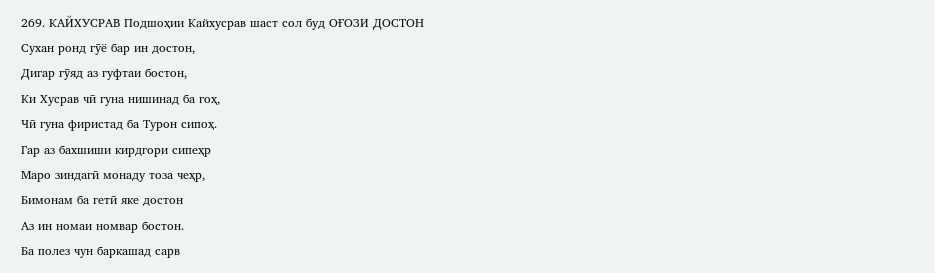269. КАЙХУСРАВ Подшоҳии Кайхусрав шаст сол буд ОҒОЗИ ДОСТОН
Сухан ронд гӯё бар ин достон,
Дигар гӯяд аз гуфтаи бостон,
Ки Хусрав чӣ гуна нишинад ба гоҳ,
Чӣ гуна фиристад ба Турон сипоҳ.
Гар аз бахшиши кирдгори сипеҳр
Маро зиндагӣ монаду тоза чеҳр,
Бимонам ба гетӣ яке достон
Аз ин номаи номвар бостон.
Ба полез чун баркашад сарв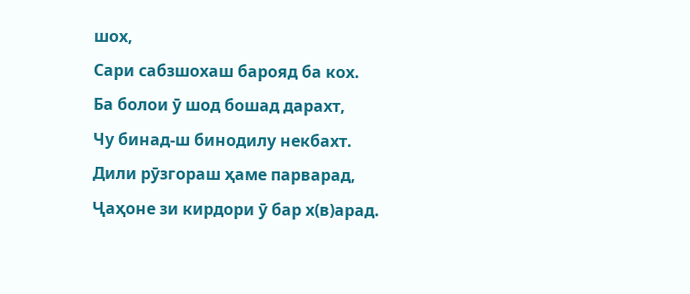шох,
Сари сабзшохаш барояд ба кох.
Ба болои ӯ шод бошад дарахт,
Чу бинад-ш бинодилу некбахт.
Дили рӯзгораш ҳаме парварад,
Ҷаҳоне зи кирдори ӯ бар х(в)арад.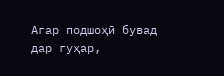Агар подшоҳӣ бувад дар гуҳар,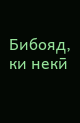Бибояд, ки некӣ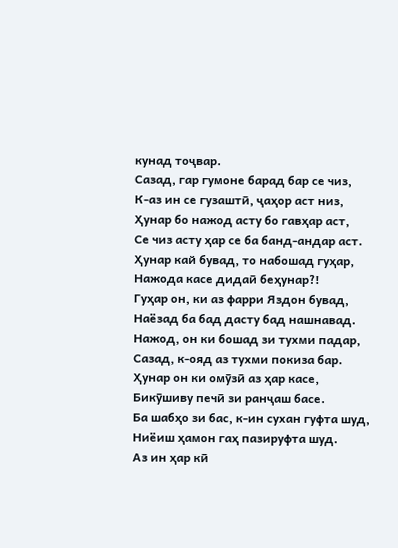кунад тоҷвар.
Сазад, гар гумоне барад бар се чиз,
К-аз ин се гузаштӣ, ҷаҳор аст низ,
Ҳунар бо нажод асту бо гавҳар аст,
Се чиз асту ҳар се ба банд-андар аст.
Ҳунар кай бувад, то набошад гуҳар,
Нажода касе дидаӣ беҳунар?!
Гуҳар он, ки аз фарри Яздон бувад,
Наёзад ба бад дасту бад нашнавад.
Нажод, он ки бошад зи тухми падар,
Сазад, к-ояд аз тухми покиза бар.
Ҳунар он ки омӯзӣ аз ҳар касе,
Бикӯшиву печӣ зи ранҷаш басе.
Ба шабҳо зи бас, к-ин сухан гуфта шуд,
Ниёиш ҳамон гаҳ пазируфта шуд.
Аз ин ҳар кӣ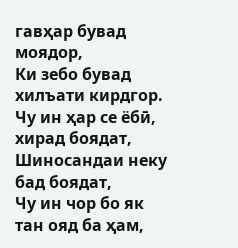гавҳар бувад моядор,
Ки зебо бувад хилъати кирдгор.
Чу ин ҳар се ёбӣ, хирад боядат,
Шиносандаи неку бад боядат,
Чу ин чор бо як тан ояд ба ҳам,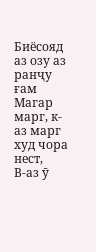Биёсояд аз озу аз ранҷу ғам
Магар марг, к-аз марг худ чора нест,
В-аз ӯ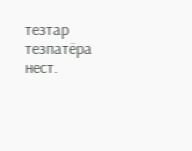тезтар тезпатёра нест.